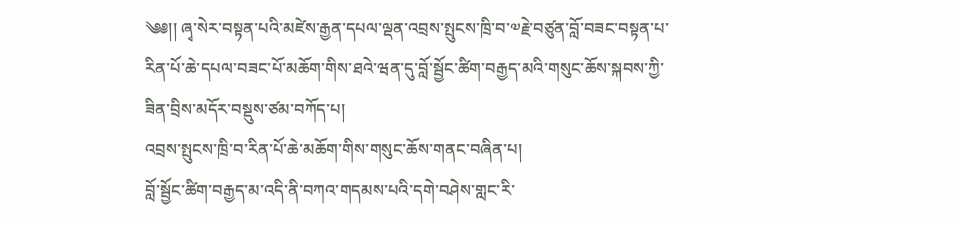༄༅།། ཞྭ་སེར་བསྟན་པའི་མཛེས་རྒྱན་དཔལ་ལྡན་འབྲས་སྤུངས་ཁྲི་བ་༧རྗེ་བཙུན་བློ་བཟང་བསྟན་པ་རིན་པོ་ཆེ་དཔལ་བཟང་པོ་མཆོག་གིས་ཐའེ་ཝན་དུ་བློ་སྦྱོང་ཚིག་བརྒྱད་མའི་གསུང་ཆོས་སྐབས་ཀྱི་ཟིན་བྲིས་མདོར་བསྡུས་ཙམ་བཀོད་པ།
འབྲས་སྤུངས་ཁྲི་བ་རིན་པོ་ཆེ་མཆོག་གིས་གསུང་ཆོས་གནང་བཞིན་པ།
བློ་སྦྱོང་ཚིག་བརྒྱད་མ་འདི་ནི་བཀའ་གདམས་པའི་དགེ་བཤེས་གླང་རི་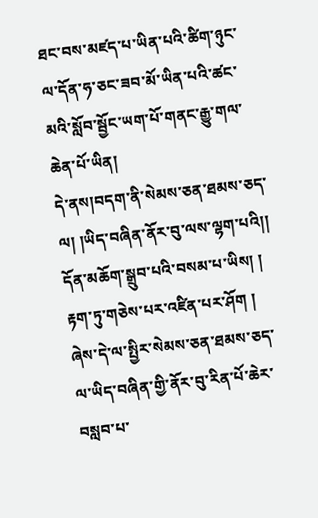ཐང་བས་མཛད་པ་ཡིན་པའི་ཚིག་ཉུང་ལ་དོན་ཧ་ཅང་ཟབ་མོ་ཡིན་པའི་ཚང་མའི་སློབ་སྦྱོང་ཡག་པོ་གནང་རྒྱུ་གལ་ཆེན་པོ་ཡིན།
དེ་ནས།བདག་ནི་སེམས་ཅན་ཐམས་ཅད་ལ། །ཡིད་བཞིན་ནོར་བུ་ལས་ལྷག་པའི།། དོན་མཆོག་སྒྲུབ་པའི་བསམ་པ་ཡིས། ། རྟག་ཏུ་གཅེས་པར་འཛིན་པར་ཤོག ། ཞེས་དེ་ལ་སྤྱིར་སེམས་ཅན་ཐམས་ཅད་ལ་ཡིད་བཞིན་གྱི་ནོར་བུ་རིན་པོ་ཆེར་བསླབ་པ་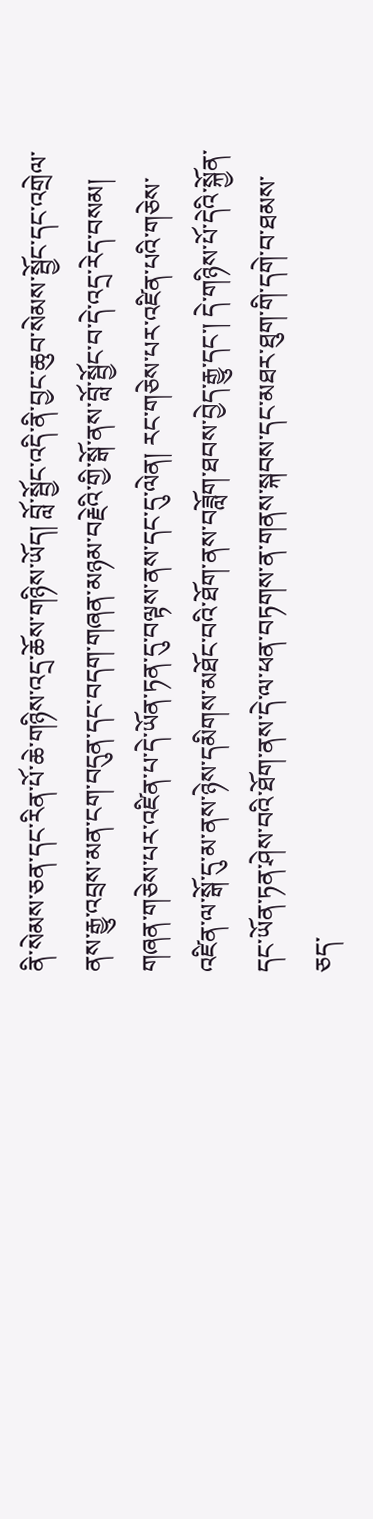ནི་སེམས་ཅན་དང་རིན་པོ་ཆེ་གཉིས་འདྲ་ཆོས་གཉིས་ཡོད། བློ་སྦྱོང་འདི་ནི་བྱང་ཆུབ་སེམས་སྦྱོང་དང་འགྲེལ་ནས་རྒྱུ་འབྲས་མན་ངག་བདུན་དང་བདག་གཞན་མཉམ་བརྗེའི་གྱི་སྒོ་ནས་བློ་སྦྱོང་བ་དེ་འདྲ་རེད་བསམ། གཞན་གཅེས་པར་འཛིན་པ་དེ་ཡོན་ཏན་དུ་བལྟས་ནས་དང་དུ་ལེན། རང་གཅེས་པར་འཛིན་པའི་གཅེས་འཛིན་ལ་སྒོ་དུ་མ་ནས་ཉེས་དམིགས་མཐོང་བའི་ཐོག་ནས་བཟློག་ཐབས་བྱེད་རྒྱུ་དང་། དེ་གཉིས་པོ་དེའི་སྐྱོན་དང་ཡོན་ཏན་ཤེས་བའི་ཐོག་ནས་དེ་ལ་ཕན་བཏགས་ན་གནས་སྐབས་དང་མཐར་ཐུག་གི་དགེ་བ་ཐམས་ཅད་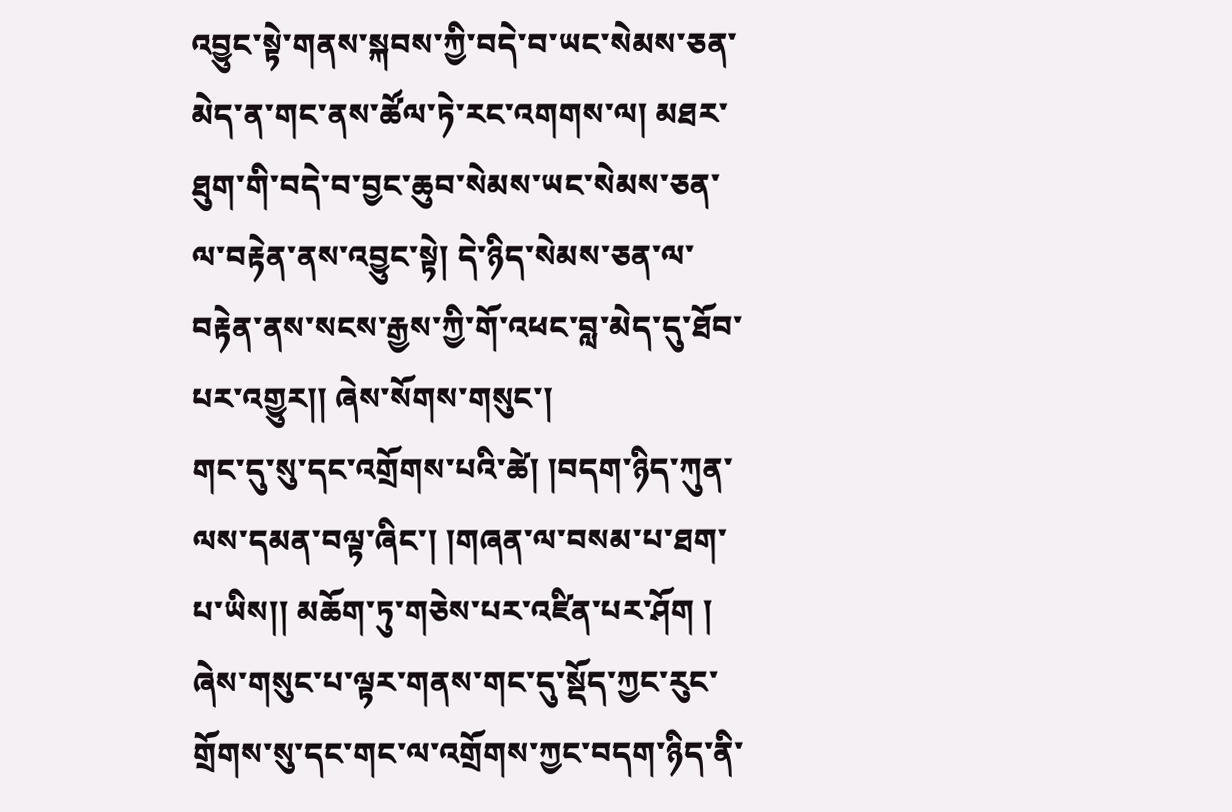འབྱུང་སྟེ་གནས་སྐབས་ཀྱི་བདེ་བ་ཡང་སེམས་ཅན་མེད་ན་གང་ནས་ཚོལ་ཏེ་རང་འགགས་ལ། མཐར་ཐུག་གི་བདེ་བ་བྱང་ཆུབ་སེམས་ཡང་སེམས་ཅན་ལ་བརྟེན་ནས་འབྱུང་སྟེ། དེ་ཉིད་སེམས་ཅན་ལ་བརྟེན་ནས་སངས་རྒྱས་ཀྱི་གོ་འཕང་བླ་མེད་དུ་ཐོབ་པར་འགྱུར།། ཞེས་སོགས་གསུང་།
གང་དུ་སུ་དང་འགྲོགས་པའི་ཚེ། །བདག་ཉིད་ཀུན་ལས་དམན་བལྟ་ཞིང་། །གཞན་ལ་བསམ་པ་ཐག་པ་ཡིས།། མཆོག་ཏུ་གཅེས་པར་འཛིན་པར་ཤོག ། ཞེས་གསུང་པ་ལྟར་གནས་གང་དུ་སྡོད་ཀྱང་རུང་གྲོགས་སུ་དང་གང་ལ་འགྲོགས་ཀྱང་བདག་ཉིད་ནི་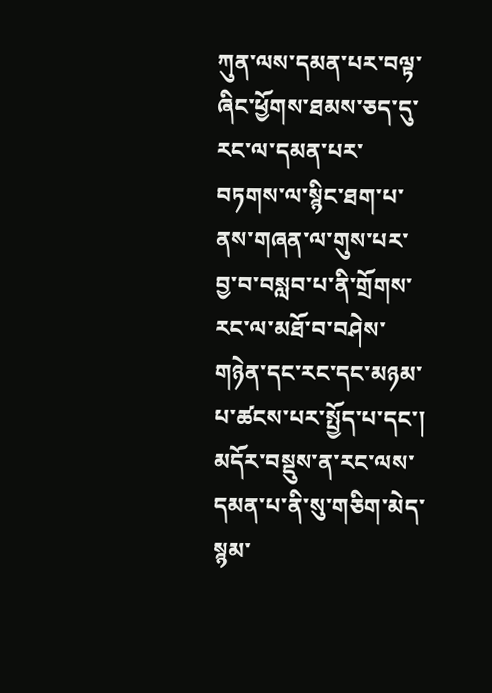ཀུན་ལས་དམན་པར་བལྟ་ཞིང་ཕྱོགས་ཐམས་ཅད་དུ་རང་ལ་དམན་པར་བཏགས་ལ་སྙིང་ཐག་པ་ནས་གཞན་ལ་གུས་པར་བྱ་བ་བསླབ་པ་ནི་གྲོགས་རང་ལ་མཐོ་བ་བཤེས་གཉེན་དང་རང་དང་མཉམ་པ་ཚངས་པར་སྤྱོད་པ་དང་། མདོར་བསྡུས་ན་རང་ལས་དམན་པ་ནི་སུ་གཅིག་མེད་སྙམ་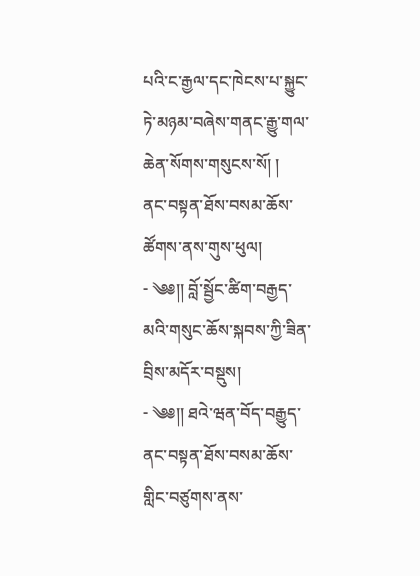པའི་ང་རྒྱལ་དང་ཁེངས་པ་སྐྱུང་ཏེ་མཉམ་བཞེས་གནང་རྒྱུ་གལ་ཆེན་སོགས་གསུངས་སོ། །
ནང་བསྟན་ཐོས་བསམ་ཆོས་ཚོགས་ནས་གུས་ཕུལ།
- ༄༅།། བློ་སྦྱོང་ཚིག་བརྒྱད་མའི་གསུང་ཆོས་སྐབས་ཀྱི་ཟིན་བྲིས་མདོར་བསྡུས།
- ༄༅།། ཐའེ་ཝན་བོད་བརྒྱུད་ནང་བསྟན་ཐོས་བསམ་ཆོས་གླིང་བཙུགས་ནས་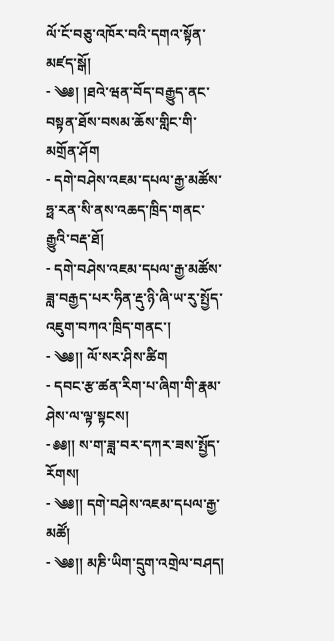ལོ་ངོ་བཅུ་འཁོར་བའི་དགའ་སྟོན་མཛད་སྒོ།
- ༄༅། །ཐའེ་ཝན་བོད་བརྒྱུད་ནང་བསྟན་ཐོས་བསམ་ཆོས་གླིང་གི་མགྲོན་ཤོག
- དགེ་བཤེས་འཇམ་དཔལ་རྒྱ་མཚོས་ཧྥ་རན་སི་ནས་འཆད་ཁྲིད་གནང་རྒྱུའི་བརྡ་ཐོ།
- དགེ་བཤེས་འཇམ་དཔལ་རྒྱ་མཚོས་ཟླ་བརྒྱད་པར་ཧིན་རྡུ་ཉི་ཞི་ཡ་རུ་སྤྱོད་འཇུག་བཀའ་ཁྲིད་གནང་།
- ༄༅།། ལོ་སར་ཤིས་ཚིག
- དབང་རྩ་ཚན་རིག་པ་ཞིག་གི་རྣམ་ཤེས་ལ་ལྟ་སྟངས།
- ༅༅།། ས་ག་ཟླ་བར་དཀར་ཟས་སྤྱོད་རོགས།
- ༄༅།། དགེ་བཤེས་འཇམ་དཔལ་རྒྱ་མཚོ།
- ༄༅།། མཎི་ཡིག་དྲུག་འགྲེལ་བཤད།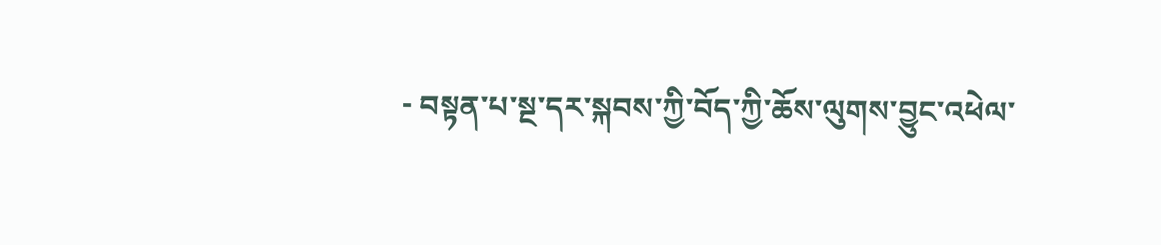- བསྟན་པ་སྔ་དར་སྐབས་ཀྱི་བོད་ཀྱི་ཆོས་ལུགས་བྱུང་འཕེལ་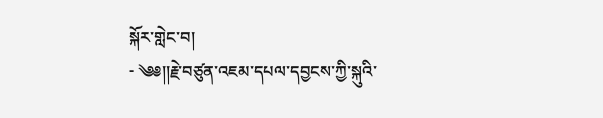སྐོར་གླེང་བ།
- ༄༅།།རྗེ་བཙུན་འཇམ་དཔལ་དབྱངས་ཀྱི་སྐུའི་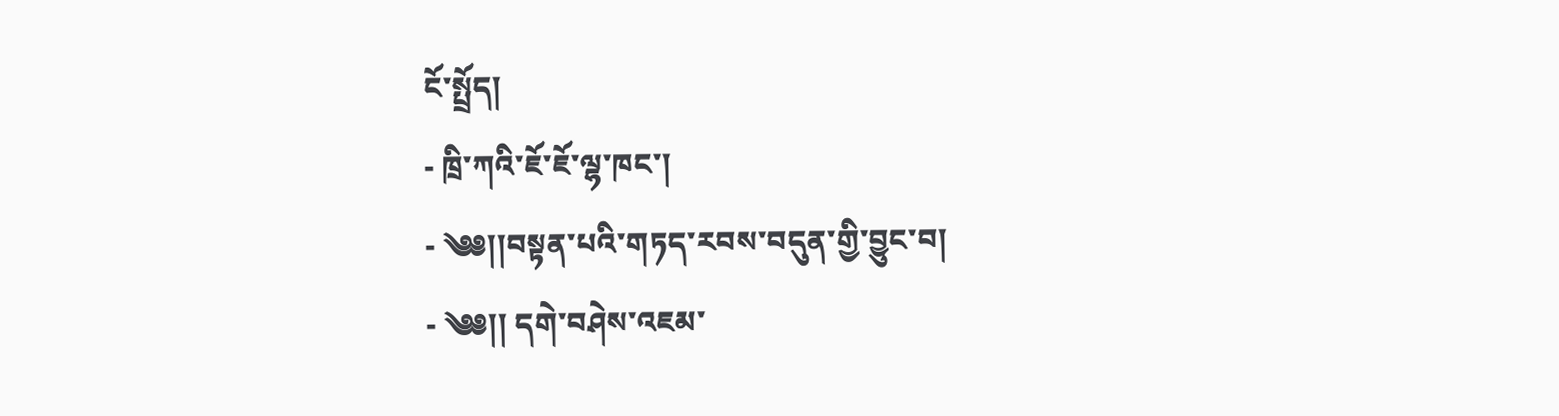ངོ་སྤྲོད།
- ཁྲི་ཀའི་ཇོ་ཇོ་ལྷ་ཁང་།
- ༄༅།།བསྟན་པའི་གཏད་རབས་བདུན་གྱི་བྱུང་བ།
- ༄༅།། དགེ་བཤེས་འཇམ་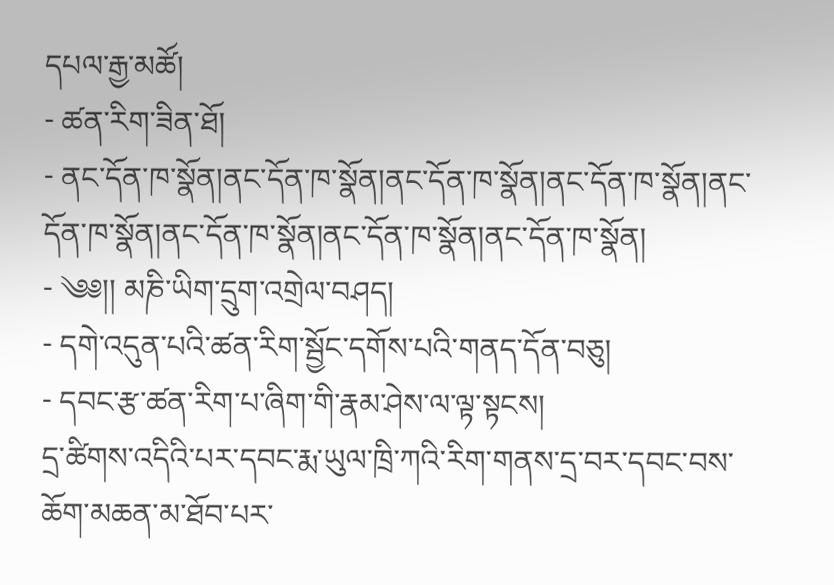དཔལ་རྒྱ་མཚོ།
- ཚན་རིག་ཟིན་ཐོ།
- ནང་དོན་ཁ་སྣོན།ནང་དོན་ཁ་སྣོན།ནང་དོན་ཁ་སྣོན།ནང་དོན་ཁ་སྣོན།ནང་དོན་ཁ་སྣོན།ནང་དོན་ཁ་སྣོན།ནང་དོན་ཁ་སྣོན།ནང་དོན་ཁ་སྣོན།
- ༄༅།། མཎི་ཡིག་དྲུག་འགྲེལ་བཤད།
- དགེ་འདུན་པའི་ཚན་རིག་སྦྱོང་དགོས་པའི་གནད་དོན་བཅུ།
- དབང་རྩ་ཚན་རིག་པ་ཞིག་གི་རྣམ་ཤེས་ལ་ལྟ་སྟངས།
དྲ་ཚིགས་འདིའི་པར་དབང་རྨ་ཡུལ་ཁྲི་ཀའི་རིག་གནས་དྲ་བར་དབང་བས་ཆོག་མཆན་མ་ཐོབ་པར་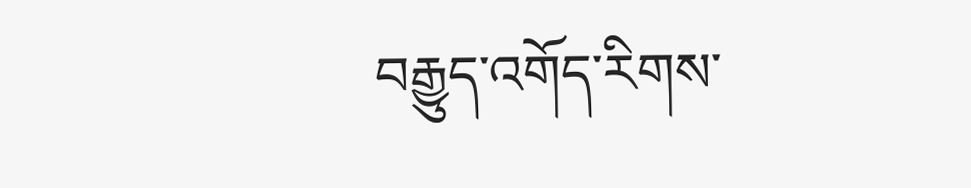བརྒྱུད་འགོད་རིགས་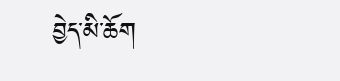བྱེད་མི་ཆོག